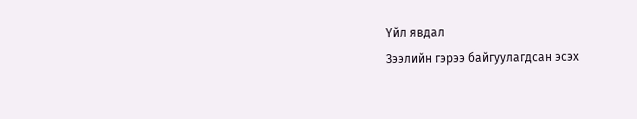Үйл явдал
Зээлийн гэрээ байгуулагдсан эсэх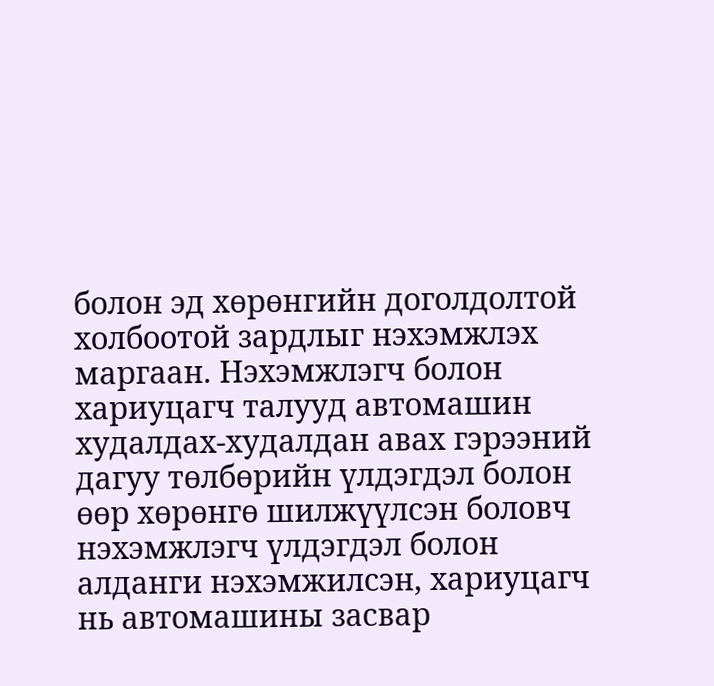болон эд хөрөнгийн доголдолтой холбоотой зардлыг нэхэмжлэх маргаан. Нэхэмжлэгч болон хариуцагч талууд автомашин худалдах-худалдан авах гэрээний дагуу төлбөрийн үлдэгдэл болон өөр хөрөнгө шилжүүлсэн боловч нэхэмжлэгч үлдэгдэл болон алданги нэхэмжилсэн, хариуцагч нь автомашины засвар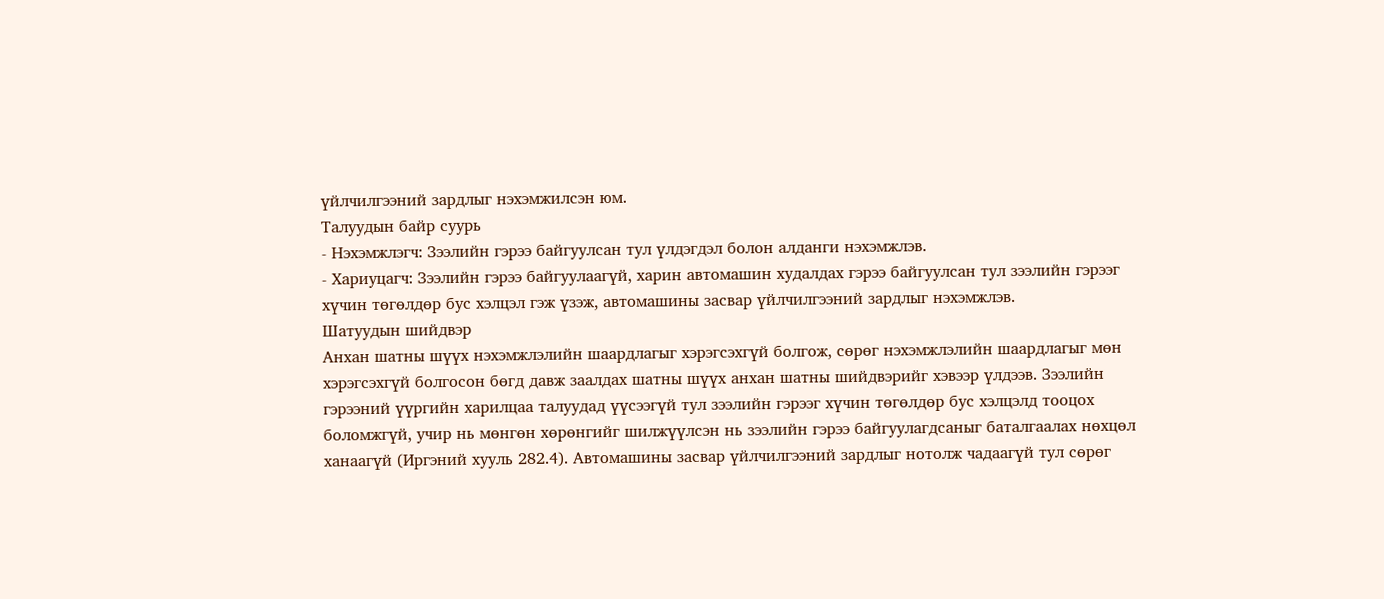үйлчилгээний зардлыг нэхэмжилсэн юм.
Талуудын байр суурь
- Нэхэмжлэгч: Зээлийн гэрээ байгуулсан тул үлдэгдэл болон алданги нэхэмжлэв.
- Хариуцагч: Зээлийн гэрээ байгуулаагүй, харин автомашин худалдах гэрээ байгуулсан тул зээлийн гэрээг хүчин төгөлдөр бус хэлцэл гэж үзэж, автомашины засвар үйлчилгээний зардлыг нэхэмжлэв.
Шатуудын шийдвэр
Анхан шатны шүүх нэхэмжлэлийн шаардлагыг хэрэгсэхгүй болгож, сөрөг нэхэмжлэлийн шаардлагыг мөн хэрэгсэхгүй болгосон бөгд давж заалдах шатны шүүх анхан шатны шийдвэрийг хэвээр үлдээв. Зээлийн гэрээний үүргийн харилцаа талуудад үүсээгүй тул зээлийн гэрээг хүчин төгөлдөр бус хэлцэлд тооцох боломжгүй, учир нь мөнгөн хөрөнгийг шилжүүлсэн нь зээлийн гэрээ байгуулагдсаныг баталгаалах нөхцөл ханаагүй (Иргэний хууль 282.4). Автомашины засвар үйлчилгээний зардлыг нотолж чадаагүй тул сөрөг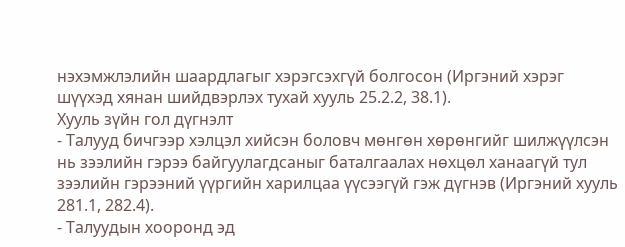нэхэмжлэлийн шаардлагыг хэрэгсэхгүй болгосон (Иргэний хэрэг шүүхэд хянан шийдвэрлэх тухай хууль 25.2.2, 38.1).
Хууль зүйн гол дүгнэлт
- Талууд бичгээр хэлцэл хийсэн боловч мөнгөн хөрөнгийг шилжүүлсэн нь зээлийн гэрээ байгуулагдсаныг баталгаалах нөхцөл ханаагүй тул зээлийн гэрээний үүргийн харилцаа үүсээгүй гэж дүгнэв (Иргэний хууль 281.1, 282.4).
- Талуудын хооронд эд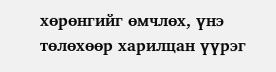хөрөнгийг өмчлөх, үнэ төлөхөөр харилцан үүрэг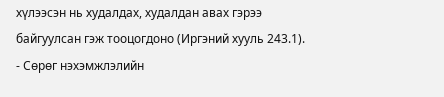хүлээсэн нь худалдах, худалдан авах гэрээ байгуулсан гэж тооцогдоно (Иргэний хууль 243.1).
- Сөрөг нэхэмжлэлийн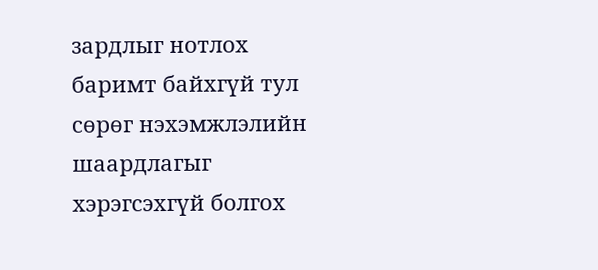зардлыг нотлох баримт байхгүй тул сөрөг нэхэмжлэлийн шаардлагыг хэрэгсэхгүй болгох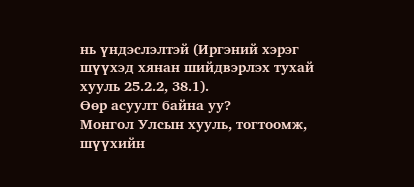нь үндэслэлтэй (Иргэний хэрэг шүүхэд хянан шийдвэрлэх тухай хууль 25.2.2, 38.1).
Өөр асуулт байна уу?
Монгол Улсын хууль, тогтоомж, шүүхийн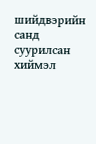шийдвэрийн санд суурилсан хиймэл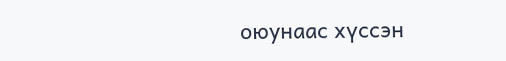оюунаас хүссэн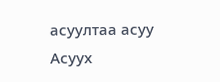асуултаа асуу
Асуух